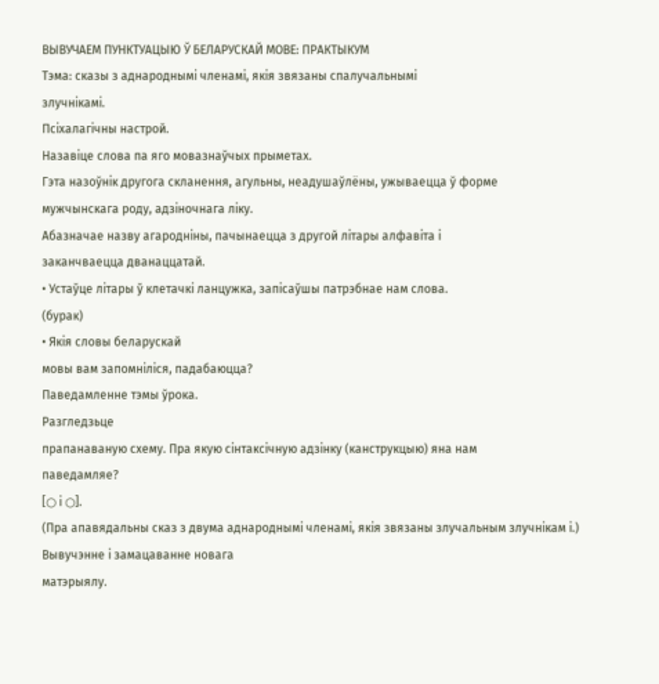ВЫВУЧАЕМ ПУНКТУАЦЫЮ Ў БЕЛАРУСКАЙ МОВЕ: ПРАКТЫКУМ
Тэма: сказы з аднароднымі членамі, якія звязаны спалучальнымі
злучнікамі.
Псіхалагічны настрой.
Назавіце слова па яго мовазнаўчых прыметах.
Гэта назоўнік другога скланення, агульны, неадушаўлёны, ужываецца ў форме
мужчынскага роду, адзіночнага ліку.
Абазначае назву агародніны, пачынаецца з другой літары алфавіта і
заканчваецца дванаццатай.
• Устаўце літары ў клетачкі ланцужка, запісаўшы патрэбнае нам слова.
(бурак)
• Якія словы беларускай
мовы вам запомніліся, падабаюцца?
Паведамленне тэмы ўрока.
Разгледзьце
прапанаваную схему. Пра якую сінтаксічную адзінку (канструкцыю) яна нам
паведамляе?
[○ і ○].
(Пра апавядальны сказ з двума аднароднымі членамі, якія звязаны злучальным злучнікам і.)
Вывучэнне і замацаванне новага
матэрыялу.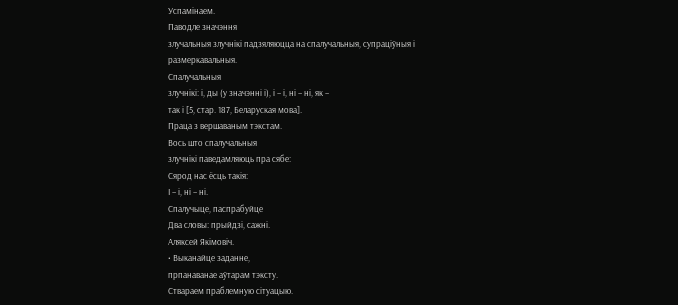Успамінаем.
Паводле значэння
злучальныя злучнікі падзяляюцца на спалучальныя, супраціўныя і размеркавальныя.
Спалучальныя
злучнікі: і, ды (у значэнні і), і – і, ні – ні, як –
так і [5, стар. 187, Беларуская мова].
Праца з вершаваным тэкстам.
Вось што спалучальныя
злучнікі паведамляюць пра сябе:
Сярод нас ёсць такія:
І – і, ні – ні.
Спалучыце, паспрабуйце
Два словы: прыйдзі, сажні.
Аляксей Якімовіч.
• Выканайце заданне,
прпанаванае аўтарам тэксту.
Ствараем праблемную сітуацыю.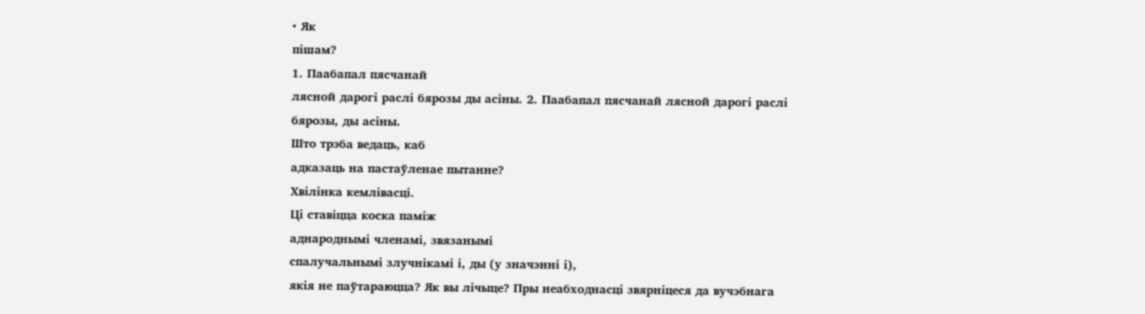• Як
пішам?
1. Паабапал пясчанай
лясной дарогі раслі бярозы ды асіны. 2. Паабапал пясчанай лясной дарогі раслі
бярозы, ды асіны.
Што трэба ведаць, каб
адказаць на пастаўленае пытанне?
Хвілінка кемлівасці.
Ці ставіцца коска паміж
аднароднымі членамі, звязанымі
спалучальнымі злучнікамі і, ды (у значэнні і),
якія не паўтараюцца? Як вы лічыце? Пры неабходнасці звярніцеся да вучэбнага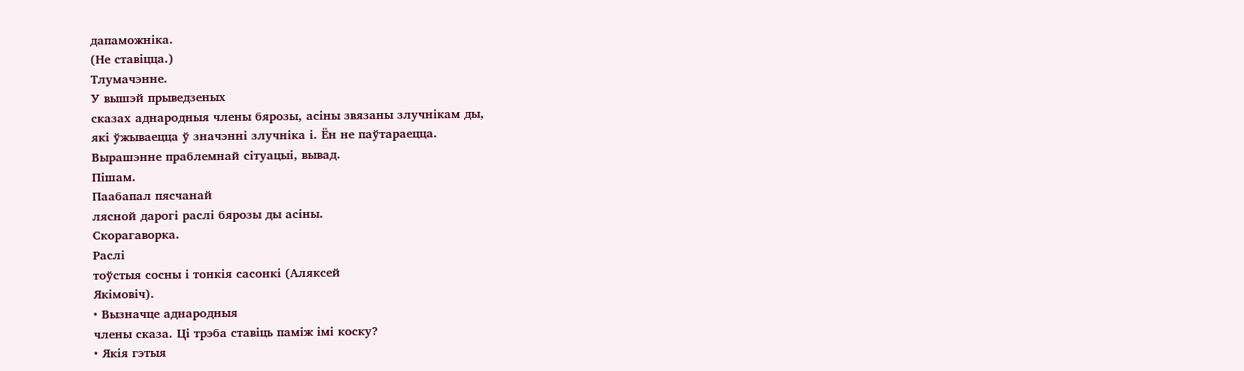дапаможніка.
(Не ставіцца.)
Тлумачэнне.
У вышэй прыведзеных
сказах аднародныя члены бярозы, асіны звязаны злучнікам ды,
які ўжываецца ў значэнні злучніка і. Ён не паўтараецца.
Вырашэнне праблемнай сітуацыі, вывад.
Пішам.
Паабапал пясчанай
лясной дарогі раслі бярозы ды асіны.
Скорагаворка.
Раслі
тоўстыя сосны і тонкія сасонкі (Аляксей
Якімовіч).
• Вызначце аднародныя
члены сказа. Ці трэба ставіць паміж імі коску?
• Якія гэтыя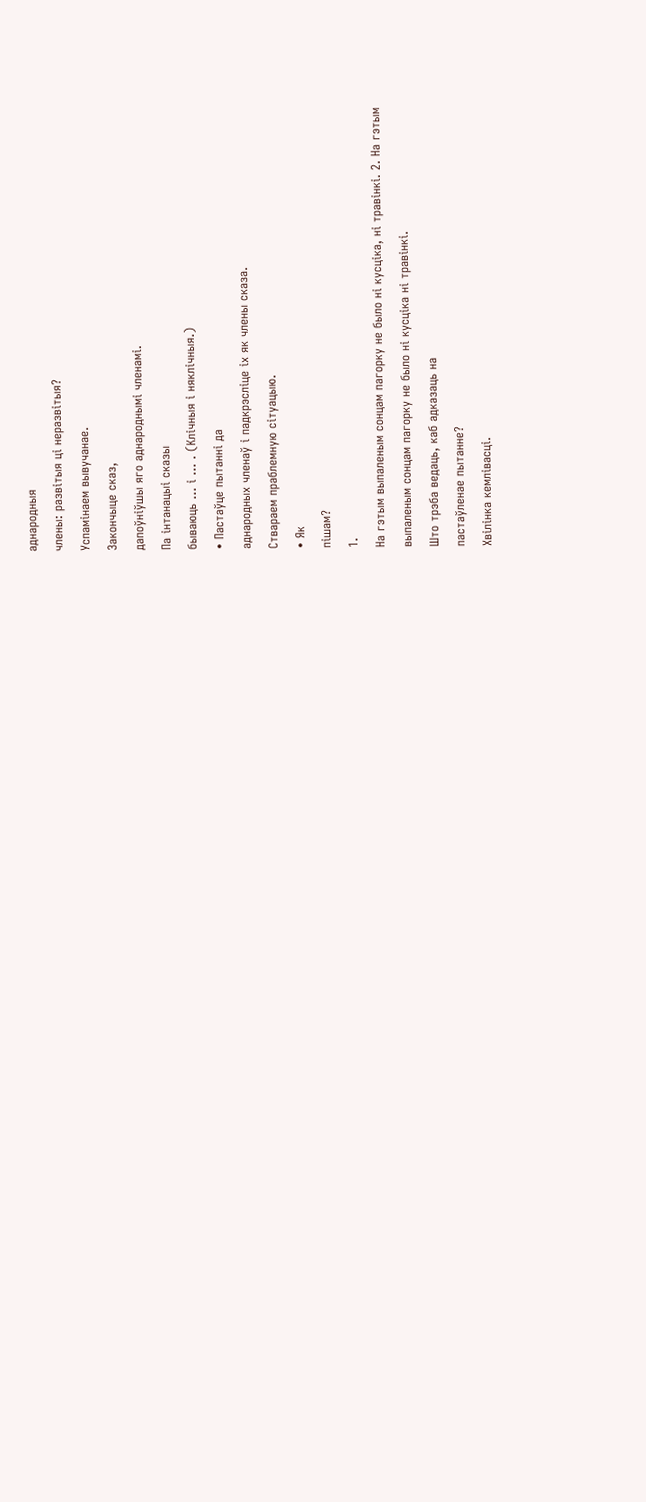аднародныя
члены: развітыя ці неразвітыя?
Успамінаем вывучанае.
Закончыце сказ,
дапоўніўшы яго аднароднымі членамі.
Па інтанацыі сказы
бываюць … і … . (Клічныя і няклічныя.)
• Пастаўце пытанні да
аднародных членаў і падкрэсліце іх як члены сказа.
Ствараем праблемную сітуацыю.
• Як
пішам?
1.
На гэтым выпаленым сонцам пагорку не было ні кусціка, ні травінкі. 2. На гэтым
выпаленым сонцам пагорку не было ні кусціка ні травінкі.
Што трэба ведаць, каб адказаць на
пастаўленае пытанне?
Хвілінка кемлівасці.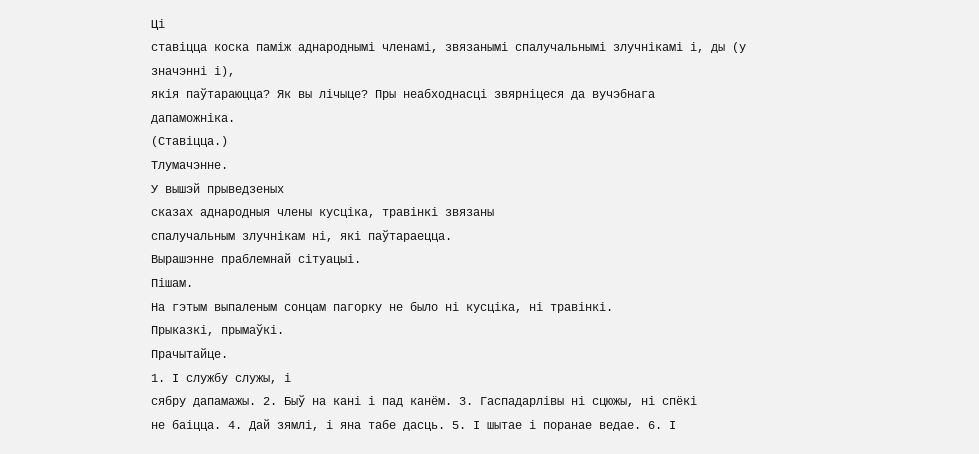Ці
ставіцца коска паміж аднароднымі членамі, звязанымі спалучальнымі злучнікамі і, ды (у значэнні і),
якія паўтараюцца? Як вы лічыце? Пры неабходнасці звярніцеся да вучэбнага
дапаможніка.
(Ставіцца.)
Тлумачэнне.
У вышэй прыведзеных
сказах аднародныя члены кусціка, травінкі звязаны
спалучальным злучнікам ні, які паўтараецца.
Вырашэнне праблемнай сітуацыі.
Пішам.
На гэтым выпаленым сонцам пагорку не было ні кусціка, ні травінкі.
Прыказкі, прымаўкі.
Прачытайце.
1. І службу служы, і
сябру дапамажы. 2. Быў на кані і пад канём. 3. Гаспадарлівы ні сцюжы, ні спёкі
не баіцца. 4. Дай зямлі, і яна табе дасць. 5. І шытае і поранае ведае. 6. І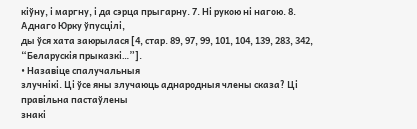кіўну, і маргну, і да сэрца прыгарну. 7. Ні рукою ні нагою. 8. Аднаго Юрку ўпусцілі,
ды ўся хата заюрылася [4, стар. 89, 97, 99, 101, 104, 139, 283, 342,
“Беларускія прыказкі…”].
• Назавіце спалучальныя
злучнікі. Ці ўсе яны злучаюць аднародныя члены сказа? Ці правільна пастаўлены
знакі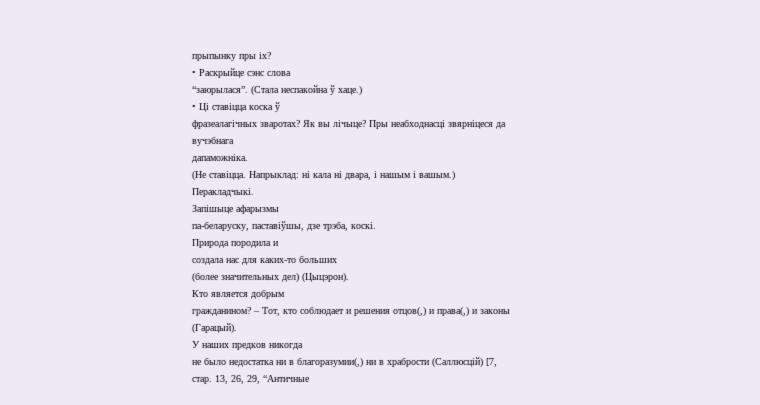прыпынку пры іх?
• Раскрыйце сэнс слова
“заюрылася”. (Стала неспакойна ў хаце.)
• Ці ставіцца коска ў
фразеалагічных зваротах? Як вы лічыце? Пры неабходнасці звярніцеся да вучэбнага
дапаможніка.
(Не ставіцца. Напрыклад: ні кала ні двара, і нашым і вашым.)
Перакладчыкі.
Запішыце афарызмы
па-беларуску, паставіўшы, дзе трэба, коскі.
Природа породила и
создала нас для каких-то больших
(более значительных дел) (Цыцэрон).
Кто является добрым
гражданином? – Тот, кто соблюдает и решения отцов(,) и права(,) и законы (Гарацый).
У наших предков никогда
не было недостатка ни в благоразумии(,) ни в храбрости (Саллюсцій) [7, стар. 13, 26, 29, “Античные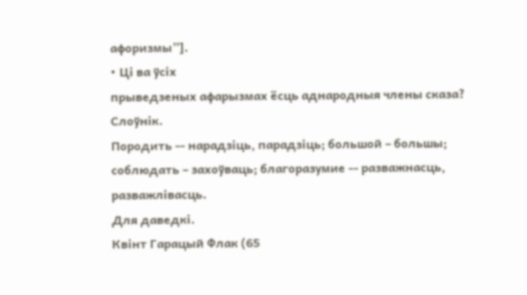афоризмы”].
• Ці ва ўсіх
прыведзеных афарызмах ёсць аднародныя члены сказа?
Слоўнік.
Породить -- нарадзіць, парадзіць; большой – большы; соблюдать – захоўваць; благоразумие -- разважнасць, разважлівасць.
Для даведкі.
Квінт Гарацый Флак (65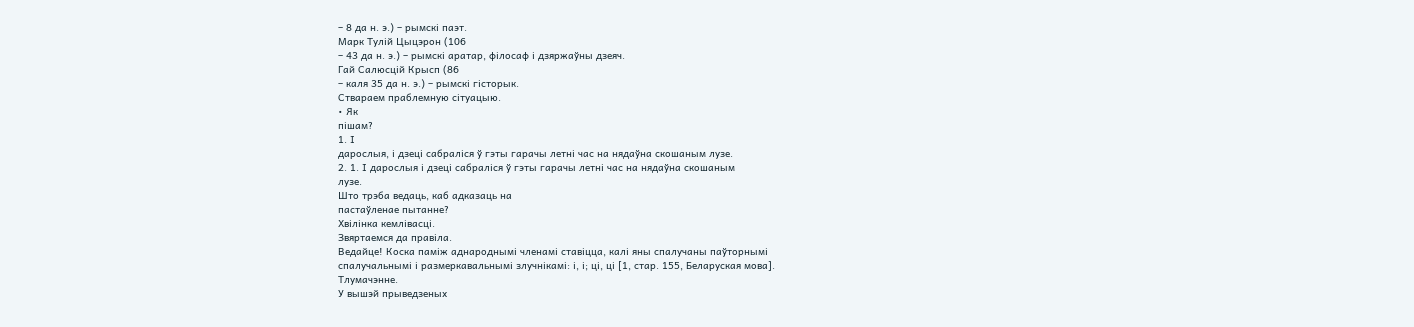– 8 да н. э.) – рымскі паэт.
Марк Тулій Цыцэрон (106
– 43 да н. э.) – рымскі аратар, філосаф і дзяржаўны дзеяч.
Гай Салюсцій Крысп (86
– каля 35 да н. э.) – рымскі гісторык.
Ствараем праблемную сітуацыю.
• Як
пішам?
1. І
дарослыя, і дзеці сабраліся ў гэты гарачы летні час на нядаўна скошаным лузе.
2. 1. І дарослыя і дзеці сабраліся ў гэты гарачы летні час на нядаўна скошаным
лузе.
Што трэба ведаць, каб адказаць на
пастаўленае пытанне?
Хвілінка кемлівасці.
Звяртаемся да правіла.
Ведайце! Коска паміж аднароднымі членамі ставіцца, калі яны спалучаны паўторнымі
спалучальнымі і размеркавальнымі злучнікамі: і, і; ці, ці [1, стар. 155, Беларуская мова].
Тлумачэнне.
У вышэй прыведзеных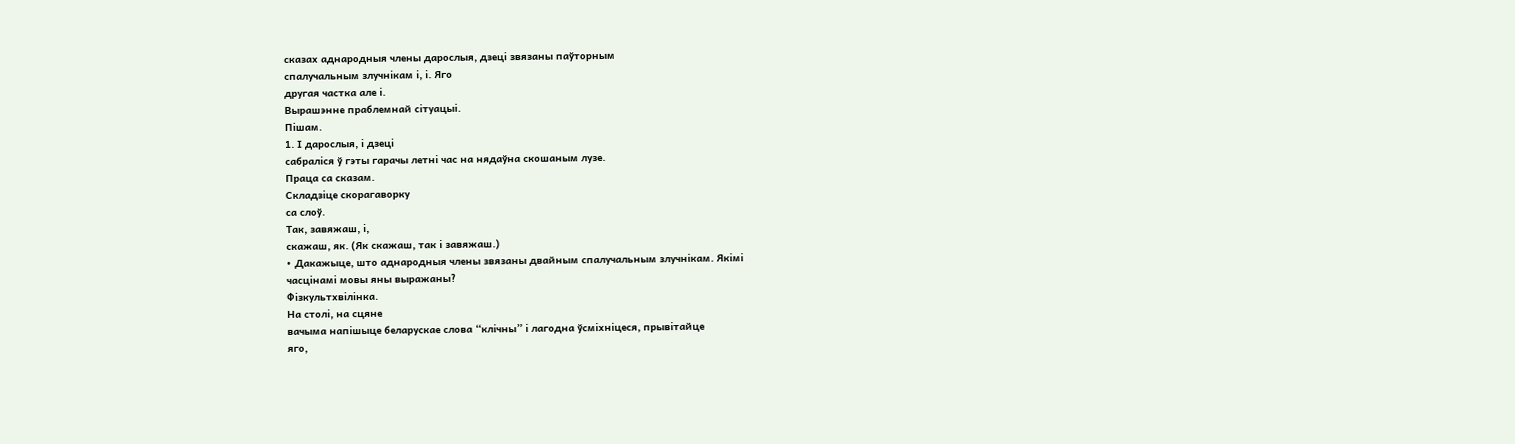сказах аднародныя члены дарослыя, дзеці звязаны паўторным
спалучальным злучнікам і, і. Яго
другая частка але і.
Вырашэнне праблемнай сітуацыі.
Пішам.
1. І дарослыя, і дзеці
сабраліся ў гэты гарачы летні час на нядаўна скошаным лузе.
Праца са сказам.
Складзіце скорагаворку
са слоў.
Так, завяжаш, і,
скажаш, як. (Як скажаш, так і завяжаш.)
• Дакажыце, што аднародныя члены звязаны двайным спалучальным злучнікам. Якімі
часцінамі мовы яны выражаны?
Фізкультхвілінка.
На столі, на сцяне
вачыма напішыце беларускае слова “клічны” і лагодна ўсміхніцеся, прывітайце
яго,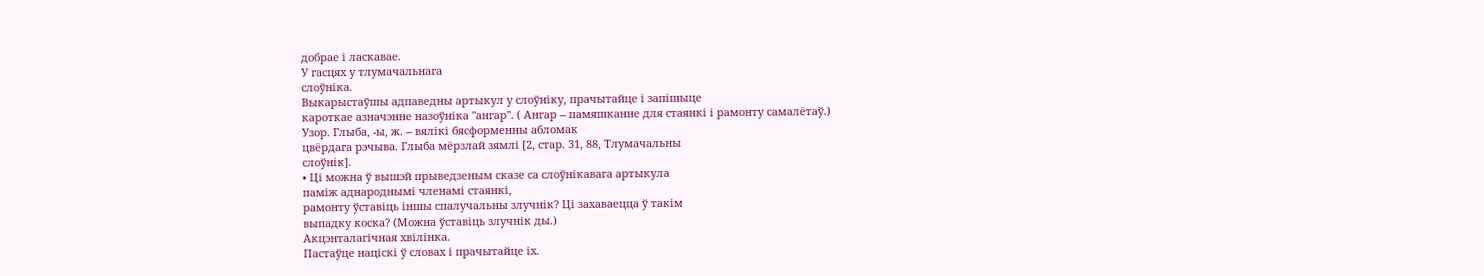добрае і ласкавае.
У гасцях у тлумачальнага
слоўніка.
Выкарыстаўшы адпаведны артыкул у слоўніку, прачытайце і запішыце
кароткае азначэнне назоўніка "ангар". ( Ангар -- памяшканне для стаянкі і рамонту самалётаў.)
Узор. Глыба, -ы, ж. -- вялікі бясформенны абломак
цвёрдага рэчыва. Глыба мёрзлай зямлі [2, стар. 31, 88, Тлумачальны
слоўнік].
• Ці можна ў вышэй прыведзеным сказе са слоўнікавага артыкула
паміж аднароднымі членамі стаянкі,
рамонту ўставіць іншы спалучальны злучнік? Ці захаваецца ў такім
выпадку коска? (Можна ўставіць злучнік ды.)
Акцэнталагічная хвілінка.
Пастаўце націскі ў словах і прачытайце іх.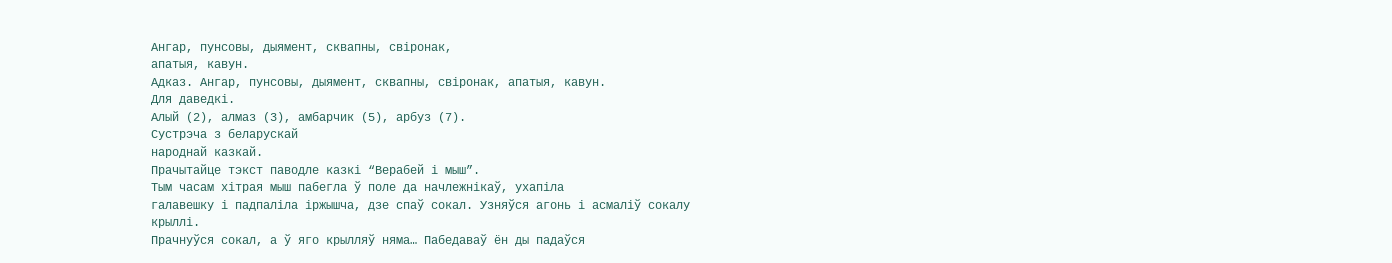Ангар, пунсовы, дыямент, сквапны, свіронак,
апатыя, кавун.
Адказ. Ангар, пунсовы, дыямент, сквапны, свіронак, апатыя, кавун.
Для даведкі.
Алый (2), алмаз (3), амбарчик (5), арбуз (7).
Сустрэча з беларускай
народнай казкай.
Прачытайце тэкст паводле казкі “Верабей і мыш”.
Тым часам хітрая мыш пабегла ў поле да начлежнікаў, ухапіла
галавешку і падпаліла іржышча, дзе спаў сокал. Узняўся агонь і асмаліў сокалу
крыллі.
Прачнуўся сокал, а ў яго крылляў няма… Пабедаваў ён ды падаўся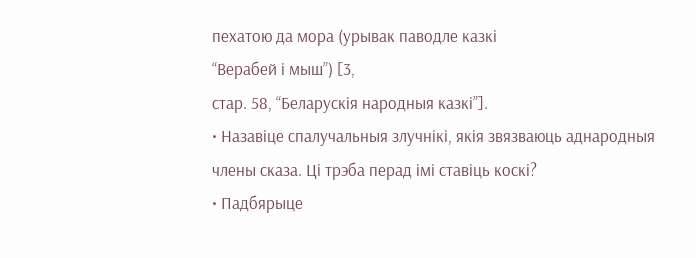пехатою да мора (урывак паводле казкі
“Верабей і мыш”) [3,
стар. 58, “Беларускія народныя казкі”].
• Назавіце спалучальныя злучнікі, якія звязваюць аднародныя
члены сказа. Ці трэба перад імі ставіць коскі?
• Падбярыце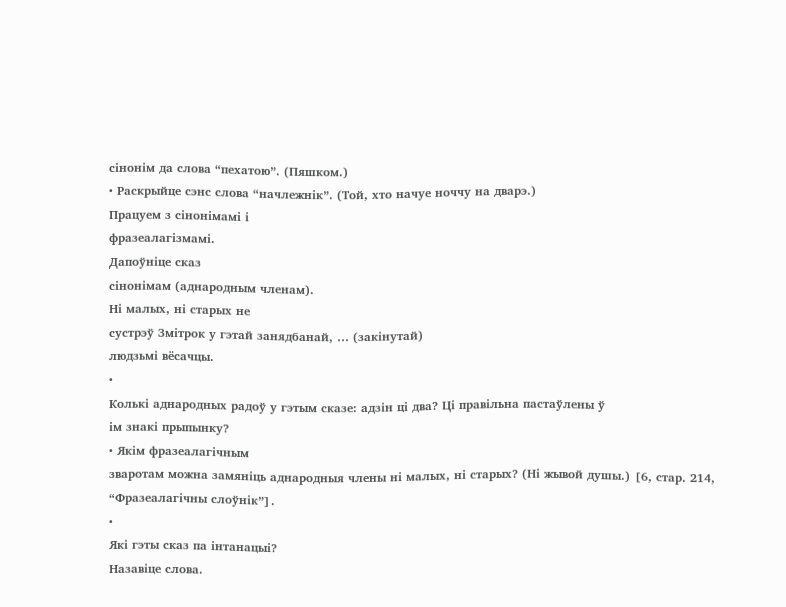сінонім да слова “пехатою”. (Пяшком.)
• Раскрыйце сэнс слова “начлежнік”. (Той, хто начуе ноччу на дварэ.)
Працуем з сінонімамі і
фразеалагізмамі.
Дапоўніце сказ
сінонімам (аднародным членам).
Ні малых, ні старых не
сустрэў Змітрок у гэтай занядбанай, … (закінутай)
людзьмі вёсачцы.
•
Колькі аднародных радоў у гэтым сказе: адзін ці два? Ці правільна пастаўлены ў
ім знакі прыпынку?
• Якім фразеалагічным
зваротам можна замяніць аднародныя члены ні малых, ні старых? (Ні жывой душы.) [6, стар. 214,
“Фразеалагічны слоўнік”].
•
Які гэты сказ па інтанацыі?
Назавіце слова.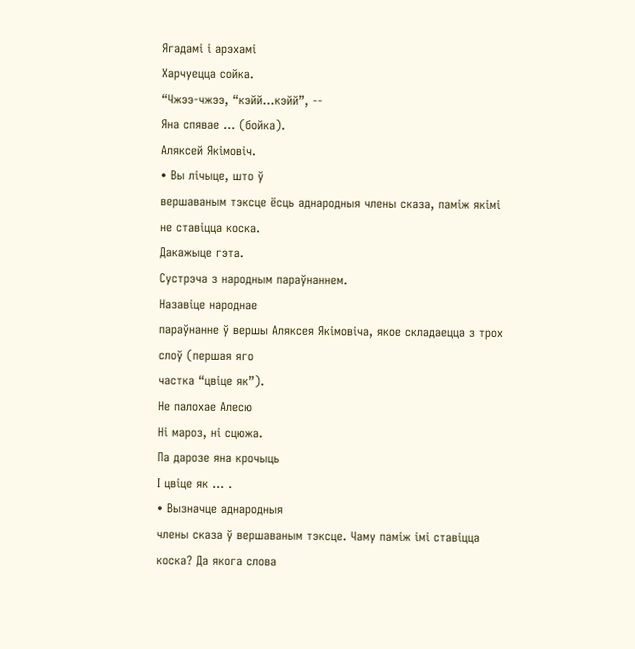Ягадамі і арэхамі
Харчуецца сойка.
“Чжээ-чжээ, “кэйй…кэйй”, --
Яна спявае … (бойка).
Аляксей Якімовіч.
• Вы лічыце, што ў
вершаваным тэксце ёсць аднародныя члены сказа, паміж якімі не ставіцца коска.
Дакажыце гэта.
Сустрэча з народным параўнаннем.
Назавіце народнае
параўнанне ў вершы Аляксея Якімовіча, якое складаецца з трох слоў (першая яго
частка “цвіце як”).
Не палохае Алесю
Ні мароз, ні сцюжа.
Па дарозе яна крочыць
І цвіце як … .
• Вызначце аднародныя
члены сказа ў вершаваным тэксце. Чаму паміж імі ставіцца коска? Да якога слова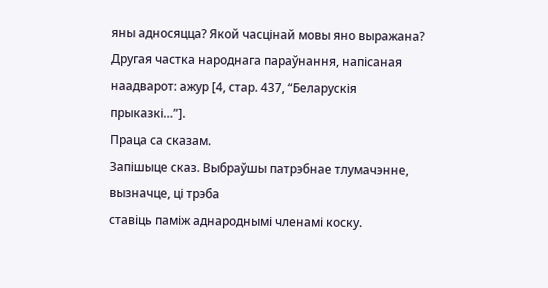яны адносяцца? Якой часцінай мовы яно выражана?
Другая частка народнага параўнання, напісаная наадварот: ажур [4, стар. 437, “Беларускія
прыказкі…”].
Праца са сказам.
Запішыце сказ. Выбраўшы патрэбнае тлумачэнне, вызначце, ці трэба
ставіць паміж аднароднымі членамі коску.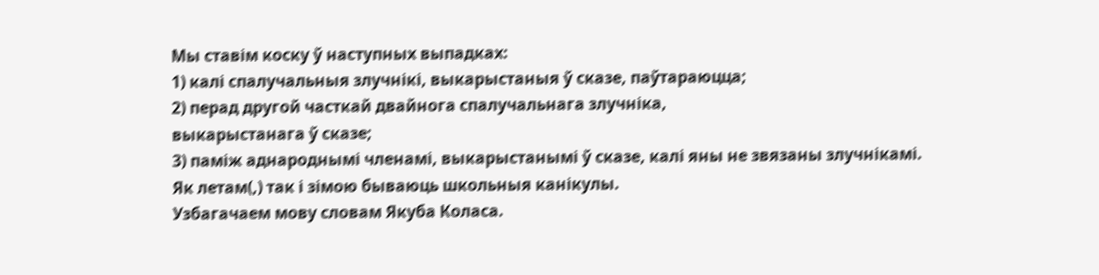Мы ставім коску ў наступных выпадках:
1) калі спалучальныя злучнікі, выкарыстаныя ў сказе, паўтараюцца;
2) перад другой часткай двайнога спалучальнага злучніка,
выкарыстанага ў сказе;
3) паміж аднароднымі членамі, выкарыстанымі ў сказе, калі яны не звязаны злучнікамі.
Як летам(,) так і зімою бываюць школьныя канікулы.
Узбагачаем мову словам Якуба Коласа.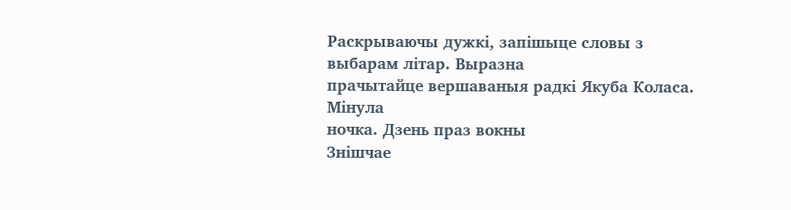Раскрываючы дужкі, запішыце словы з выбарам літар. Выразна
прачытайце вершаваныя радкі Якуба Коласа.
Мінула
ночка. Дзень праз вокны
Знішчае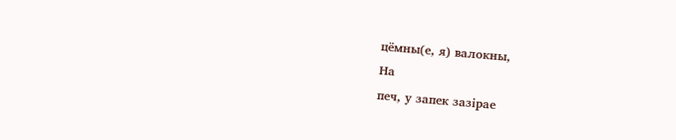цёмны(е, я) валокны,
На
печ, у запек зазірае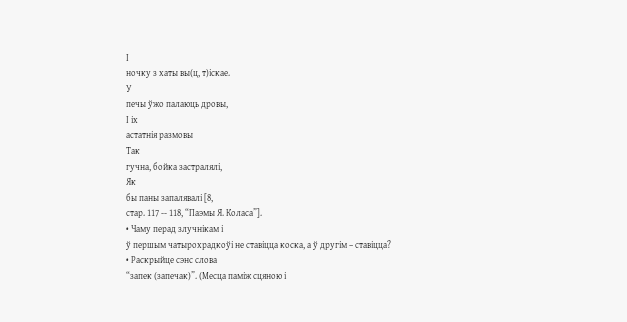І
ночку з хаты вы(ц, т)іскае.
У
печы ўжо палаюць дровы,
І іх
астатнія размовы
Так
гучна, бойка застралялі,
Як
бы паны запалявалі [8,
стар. 117 -- 118, “Паэмы Я. Коласа”].
• Чаму перад злучнікам і
ў першым чатырохрадкоўі не ставіцца коска, а ў другім – ставіцца?
• Раскрыйце сэнс слова
“запек (запечак)”. (Месца паміж сцяною і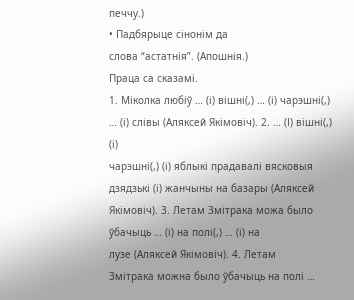печчу.)
• Падбярыце сінонім да
слова “астатнія”. (Апошнія.)
Праца са сказамі.
1. Міколка любіў … (і) вішні(,) … (і) чарэшні(,) … (і) слівы (Аляксей Якімовіч). 2. … (І) вішні(,) (і)
чарэшні(,) (і) яблыкі прадавалі вясковыя дзядзькі (і) жанчыны на базары (Аляксей
Якімовіч). 3. Летам Змітрака можа было ўбачыць … (і) на полі(,) … (і) на
лузе (Аляксей Якімовіч). 4. Летам
Змітрака можна было ўбачыць на полі …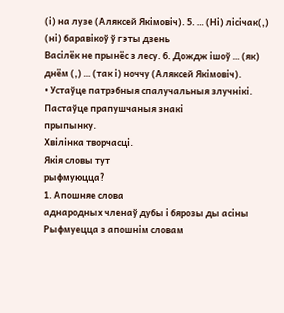(і) на лузе (Аляксей Якімовіч). 5. … (Ні) лісічак(,) (ні) баравікоў ў гэты дзень
Васілёк не прынёс з лесу. 6. Дождж ішоў … (як) днём (,) … (так і) ноччу (Аляксей Якімовіч).
• Устаўце патрэбныя спалучальныя злучнікі. Пастаўце прапушчаныя знакі
прыпынку.
Хвілінка творчасці.
Якія словы тут
рыфмуюцца?
1. Апошняе слова
аднародных членаў дубы і бярозы ды асіны
Рыфмуецца з апошнім словам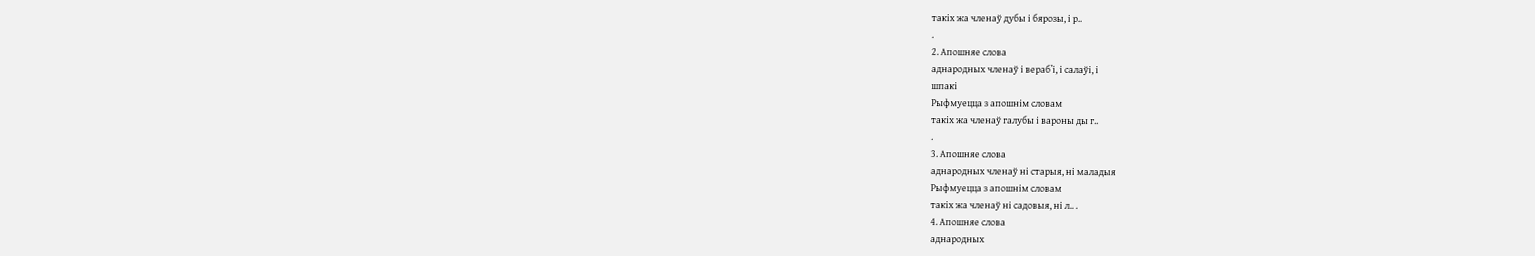такіх жа членаў дубы і бярозы, і р..
.
2. Апошняе слова
аднародных членаў і вераб’і, і салаўі, і
шпакі
Рыфмуецца з апошнім словам
такіх жа членаў галубы і вароны ды г..
.
3. Апошняе слова
аднародных членаў ні старыя, ні маладыя
Рыфмуецца з апошнім словам
такіх жа членаў ні садовыя, ні л.. .
4. Апошняе слова
аднародных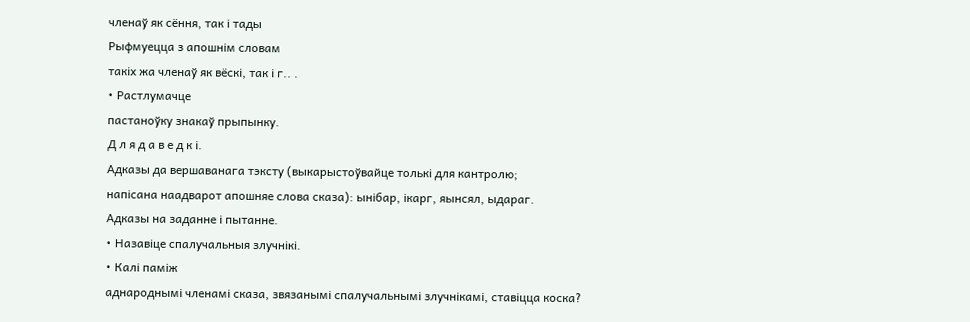членаў як сёння, так і тады
Рыфмуецца з апошнім словам
такіх жа членаў як вёскі, так і г.. .
• Растлумачце
пастаноўку знакаў прыпынку.
Д л я д а в е д к і.
Адказы да вершаванага тэксту (выкарыстоўвайце толькі для кантролю;
напісана наадварот апошняе слова сказа): ынібар, ікарг, яынсял, ыдараг.
Адказы на заданне і пытанне.
• Назавіце спалучальныя злучнікі.
• Калі паміж
аднароднымі членамі сказа, звязанымі спалучальнымі злучнікамі, ставіцца коска?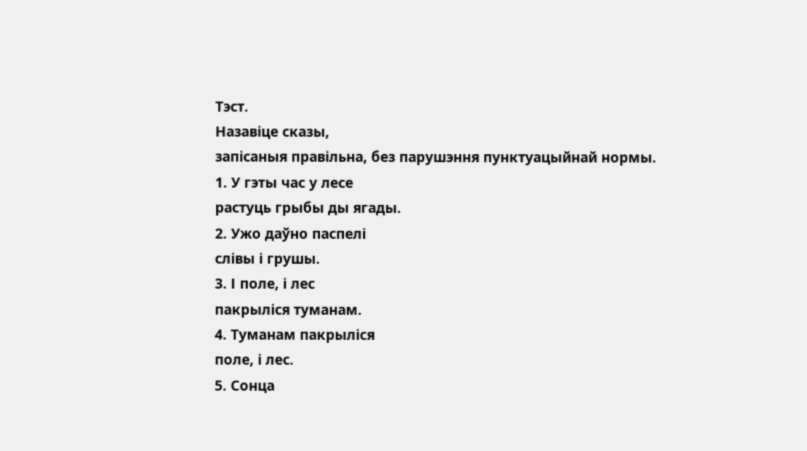Тэст.
Назавіце сказы,
запісаныя правільна, без парушэння пунктуацыйнай нормы.
1. У гэты час у лесе
растуць грыбы ды ягады.
2. Ужо даўно паспелі
слівы і грушы.
3. І поле, і лес
пакрыліся туманам.
4. Туманам пакрыліся
поле, і лес.
5. Сонца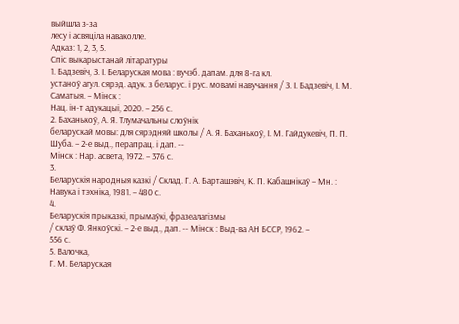выйшла з-за
лесу і асвяціла наваколле.
Адказ: 1, 2, 3, 5.
Спіс выкарыстанай літаратуры
1. Бадзевіч, З. І. Беларуская мова : вучэб. дапам. для 8-га кл.
устаноў агул. сярэд. адук. з беларус. і рус. мовамі навучання / З. І. Бадзевіч, І. М. Саматыя. – Мінск :
Нац. ін-т адукацыі, 2020. – 256 с.
2. Баханькоў, А. Я. Тлумачальны слоўнік
беларускай мовы: для сярэдняй школы / А. Я. Баханькоў, І. М. Гайдукевіч, П. П.
Шуба. – 2-е выд., перапрац. і дап. --
Мінск : Нар. асвета, 1972. – 376 с.
3.
Беларускія народныя казкі / Склад. Г. А. Барташэвіч, К. П. Кабашнікаў – Мн. :
Навука і тэхніка, 1981. – 480 с.
4.
Беларускія прыказкі, прымаўкі, фразеалагізмы
/ склаў Ф. Янкоўскі. – 2-е выд., дап. -- Мінск : Выд-ва АН БССР, 1962. –
556 с.
5. Валочка,
Г. М. Беларуская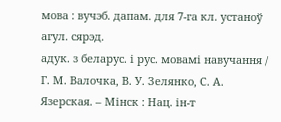мова : вучэб. дапам. для 7-га кл. устаноў агул. сярэд.
адук. з беларус. і рус. мовамі навучання / Г. М. Валочка, В. У. Зелянко, С. А.
Язерская. – Мінск : Нац. ін-т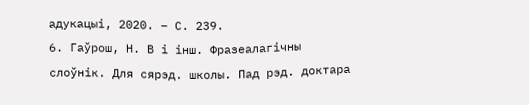адукацыі, 2020. – С. 239.
6. Гаўрош, Н. В і інш. Фразеалагічны
слоўнік. Для сярэд. школы. Пад рэд. доктара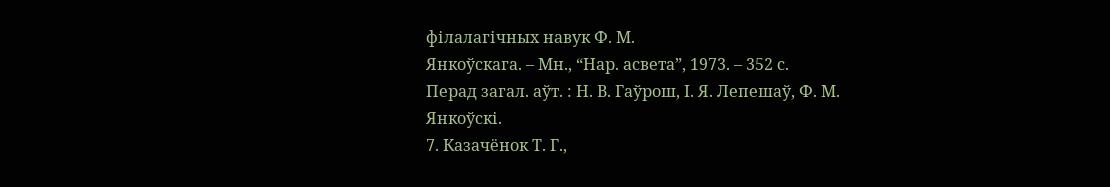філалагічных навук Ф. М.
Янкоўскага. – Мн., “Нар. асвета”, 1973. – 352 с.
Перад загал. аўт. : Н. В. Гаўрош, І. Я. Лепешаў, Ф. М.
Янкоўскі.
7. Казачёнок Т. Г.,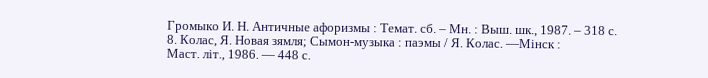Громыко И. Н. Античные афоризмы : Темат. сб. – Мн. : Выш. шк., 1987. – 318 с.
8. Колас, Я. Новая зямля; Сымон-музыка : паэмы / Я. Колас. —Мінск :
Маст. літ., 1986. — 448 с.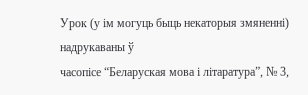Урок (у ім могуць быць некаторыя змяненні) надрукаваны ў
часопісе “Беларуская мова і літаратура”, № 3,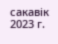сакавік 2023 г.